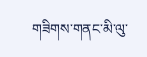གཟིགས་གནང་མི་ལུ་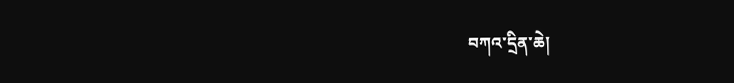བཀའ་དྲིན་ཆེ།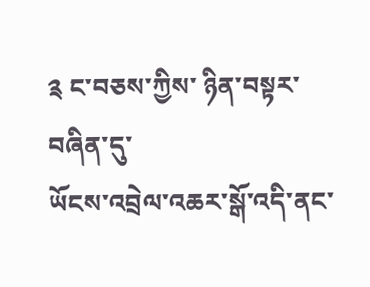༉ ང་བཅས་ཀྱིས་ ཉིན་བསྟར་བཞིན་དུ་
ཡོངས་འབྲེལ་འཆར་སྒོ་འདི་ནང་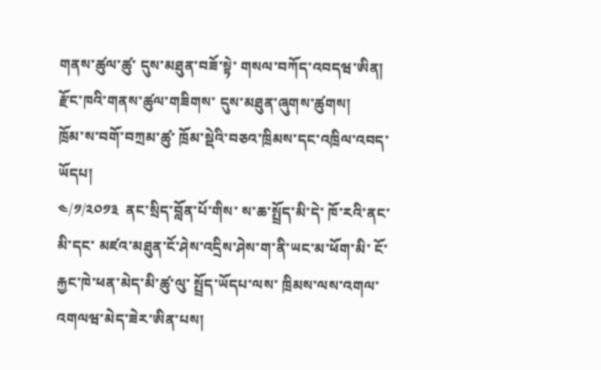གནས་ཚུལ་ཚུ་ དུས་མཐུན་བཟོ་སྟེ་ གསལ་བཀོད་འབདཝ་ཨིན།
རྫོང་ཁའི་གནས་ཚུལ་གཟིགས་ དུས་མཐུན་ཞུགས་ཚུགས།
ཁྲོམ་ས་བགོ་བཀྲམ་ཚུ་ ཁྲོམ་སྡེའི་བཅའ་ཁྲིམས་དང་འཁྲིལ་འབད་ཡོདཔ།
༤/༡/༢༠༡༣  ནང་སྲིད་བློན་པོ་གིས་ ས་ཆ་སྤྲོད་མི་དེ་ ཁོ་རའི་ནང་མི་དང་ མཛའ་མཐུན་ངོ་ཤེས་འདྲིས་ཤེས་ག་ནི་ཡང་མ་ཕོག་མི་ ངོ་རྐྱང་ཁེ་ཕན་མེད་མི་ཚུ་ལུ་ སྤྲོད་ཡོདཔ་ལས་ ཁྲིམས་ལས་འགལ་འགལཝ་མེད་ཟེར་ཨིན་པས།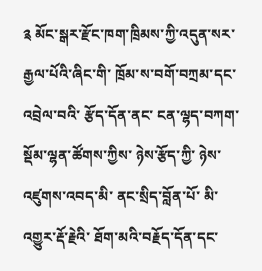༉ མོང་སྒར་རྫོང་ཁག་ཁྲིམས་ཀྱི་འདུན་སར་ རྒྱལ་པོའི་ཞིང་གི་ ཁྲོམ་ས་བགོ་བཀྲམ་དང་འབྲེལ་བའི་ རྩོད་དོན་ནང་ ངན་ལྷད་བཀག་སྡོམ་ལྷན་ཚོགས་ཀྱིས་ ཉེས་རྩོད་ཀྱི་ ཉེས་འཛུགས་འབད་མི་ ནང་སྲིད་བློན་པོ་ མི་འགྱུར་རྡོ་རྗེའི་ ཐོག་མའི་བརྗོད་དོན་དང་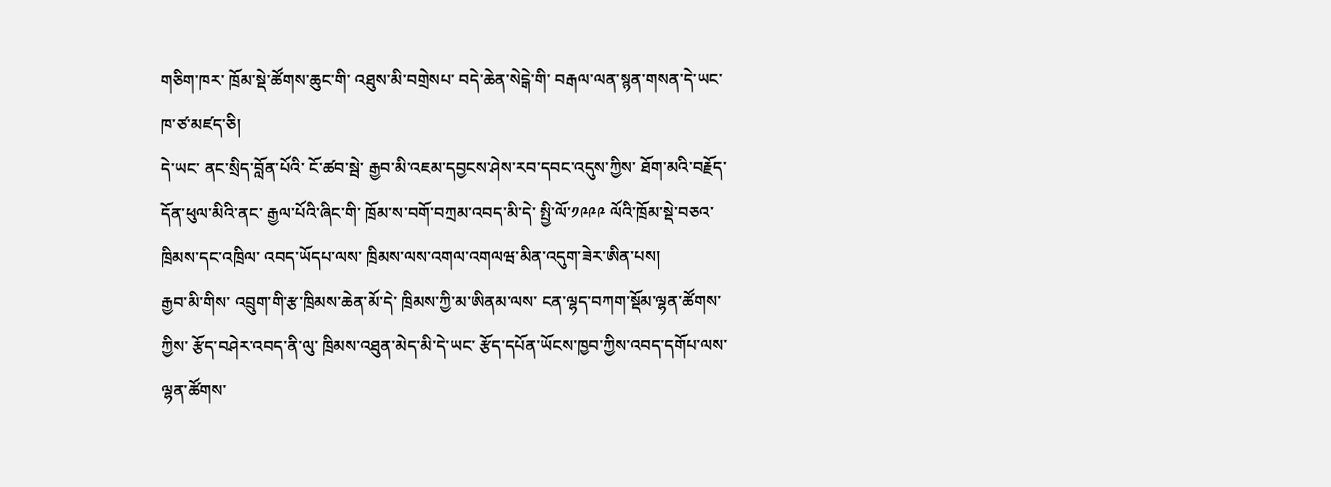གཅིག་ཁར་ ཁྲོམ་སྡེ་ཚོགས་ཆུང་གི་ འཐུས་མི་བགྲེསཔ་ བདེ་ཆེན་སེངྒེ་གི་ བརྒལ་ལན་སྙན་གསན་དེ་ཡང་ ཁ་ཙ་མཛད་ཅི།
དེ་ཡང་ ནང་སྲིད་བློན་པོའི་ ངོ་ཚབ་སྦེ་ རྒྱབ་མི་འཇམ་དབྱངས་ཤེས་རབ་དབང་འདུས་ཀྱིས་ ཐོག་མའི་བརྗོད་དོན་ཕུལ་མིའི་ནང་ རྒྱལ་པོའི་ཞིང་གི་ ཁྲོམ་ས་བགོ་བཀྲམ་འབད་མི་དེ་ སྤྱི་ལོ་༡༩༩༩ ལོའི་ཁྲོམ་སྡེ་བཅའ་ཁྲིམས་དང་འཁྲིལ་ འབད་ཡོདཔ་ལས་ ཁྲིམས་ལས་འགལ་འགལཝ་མིན་འདུག་ཟེར་ཨིན་པས།
རྒྱབ་མི་གིས་ འབྲུག་གི་རྩ་ཁྲིམས་ཆེན་མོ་དེ་ ཁྲིམས་ཀྱི་མ་ཨིནམ་ལས་ ངན་ལྷད་བཀག་སྡོམ་ལྷན་ཚོགས་ཀྱིས་ རྩོད་བཤེར་འབད་ནི་ལུ་ ཁྲིམས་འཐུན་མེད་མི་དེ་ཡང་ རྩོད་དཔོན་ཡོངས་ཁྱབ་ཀྱིས་འབད་དགོཔ་ལས་ ལྷན་ཚོགས་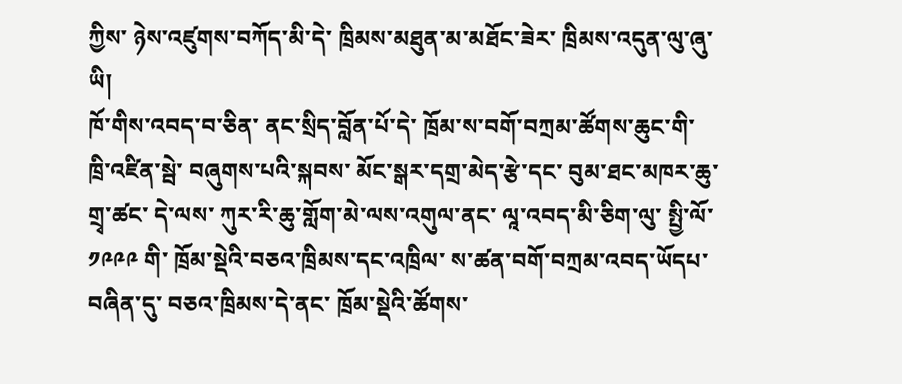ཀྱིས་ ཉེས་འཛུགས་བཀོད་མི་དེ་ ཁྲིམས་མཐུན་མ་མཐོང་ཟེར་ ཁྲིམས་འདུན་ལུ་ཞུ་ཡི།
ཁོ་གིས་འབད་བ་ཅིན་ ནང་སྲིད་བློན་པོ་དེ་ ཁྲོམ་ས་བགོ་བཀྲམ་ཚོགས་ཆུང་གི་ ཁྲི་འཛིན་སྦེ་ བཞུགས་པའི་སྐབས་ མོང་སྒར་དགྲ་མེད་རྩེ་དང་ བུམ་ཐང་མཁར་ཆུ་གྲྭ་ཚང་ དེ་ལས་ ཀུར་རི་ཆུ་གློག་མེ་ལས་འགུལ་ནང་ ལཱ་འབད་མི་ཅིག་ལུ་ སྤྱི་ལོ་༡༩༩༩ གི་ ཁྲོམ་སྡེའི་བཅའ་ཁྲིམས་དང་འཁྲིལ་ ས་ཚན་བགོ་བཀྲམ་འབད་ཡོདཔ་བཞིན་དུ་ བཅའ་ཁྲིམས་དེ་ནང་ ཁྲོམ་སྡེའི་ཚོགས་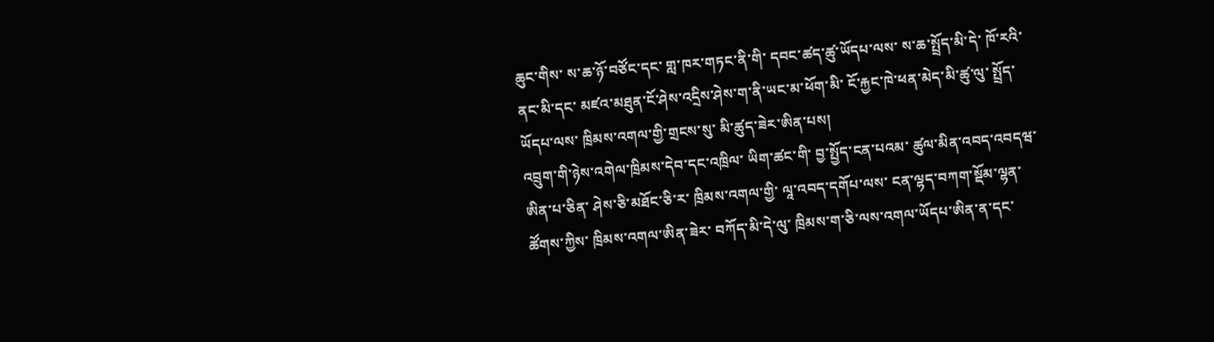ཆུང་གིས་ ས་ཆ་ཉོ་བཙོང་དང་ གླ་ཁར་གཏང་ནི་གི་ དབང་ཚད་ཚུ་ཡོདཔ་ལས་ ས་ཆ་སྤྲོད་མི་དེ་ ཁོ་རའི་ནང་མི་དང་ མཛའ་མཐུན་ངོ་ཤེས་འདྲིས་ཤེས་ག་ནི་ཡང་མ་ཕོག་མི་ ངོ་རྐྱང་ཁེ་ཕན་མེད་མི་ཚུ་ལུ་ སྤྲོད་ཡོདཔ་ལས་ ཁྲིམས་འགལ་གྱི་གྲངས་སུ་ མི་ཚུད་ཟེར་ཨིན་པས།
འབྲུག་གི་ཉེས་འགེལ་ཁྲིམས་དེབ་དང་འཁྲིལ་ ཡིག་ཚང་གི་ བྱ་སྤྱོད་ངན་པའམ་ ཚུལ་མིན་འབད་འབདཝ་ཨིན་པ་ཅིན་ ཤེས་ཅི་མཐོང་ཅི་ར་ ཁྲིམས་འགལ་གྱི་ ལཱ་འབད་དགོཔ་ལས་ ངན་ལྷད་བཀག་སྡོམ་ལྷན་ཚོགས་ཀྱིས་ ཁྲིམས་འགལ་ཨིན་ཟེར་ བཀོད་མི་དེ་ལུ་ ཁྲིམས་ག་ཅི་ལས་འགལ་ཡོདཔ་ཨིན་ན་དང་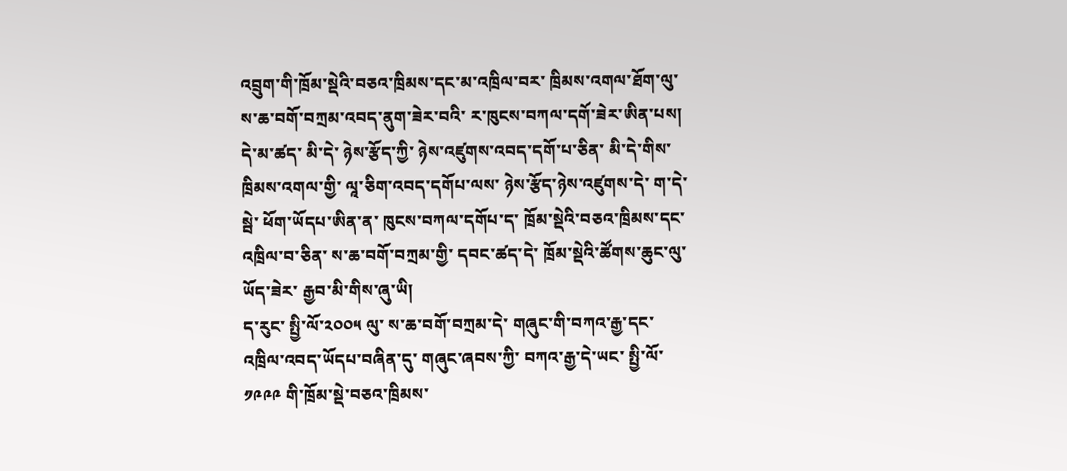འབྲུག་གི་ཁྲོམ་སྡེའི་བཅའ་ཁྲིམས་དང་མ་འཁྲིལ་བར་ ཁྲིམས་འགལ་ཐོག་ལུ་ ས་ཆ་བགོ་བཀྲམ་འབད་ནུག་ཟེར་བའི་ ར་ཁུངས་བཀལ་དགོ་ཟེར་ཨིན་པས།
དེ་མ་ཚད་ མི་དེ་ ཉེས་རྩོད་ཀྱི་ ཉེས་འཛུགས་འབད་དགོ་པ་ཅིན་ མི་དེ་གིས་ ཁྲིམས་འགལ་གྱི་ ལཱ་ཅིག་འབད་དགོཔ་ལས་ ཉེས་རྩོད་ཉེས་འཛུགས་དེ་ ག་དེ་སྦེ་ ཕོག་ཡོདཔ་ཨིན་ན་ ཁུངས་བཀལ་དགོཔ་ད་ ཁྲོམ་སྡེའི་བཅའ་ཁྲིམས་དང་འཁྲིལ་བ་ཅིན་ ས་ཆ་བགོ་བཀྲམ་གྱི་ དབང་ཚད་དེ་ ཁྲོམ་སྡེའི་ཚོགས་ཆུང་ལུ་ཡོད་ཟེར་ རྒྱབ་མི་གིས་ཞུ་ཡི།
ད་རུང་ སྤྱི་ལོ་༢༠༠༥ ལུ་ ས་ཆ་བགོ་བཀྲམ་དེ་ གཞུང་གི་བཀའ་རྒྱ་དང་འཁྲིལ་འབད་ཡོདཔ་བཞིན་དུ་ གཞུང་ཞབས་ཀྱི་ བཀའ་རྒྱ་དེ་ཡང་ སྤྱི་ལོ་༡༩༩༩ གི་ཁྲོམ་སྡེ་བཅའ་ཁྲིམས་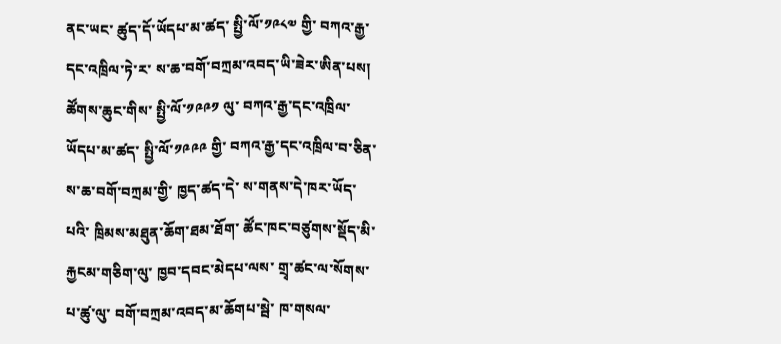ནང་ཡང་ ཚུད་དོ་ཡོདཔ་མ་ཚད་ སྤྱི་ལོ་༡༩༨༧ གྱི་ བཀའ་རྒྱ་དང་འཁྲིལ་ཏེ་ར་ ས་ཆ་བགོ་བཀྲམ་འབད་ཡི་ཟེར་ཨིན་པས།
ཚོགས་ཆུང་གིས་ སྤྱི་ལོ་༡༩༩༡ ལུ་ བཀའ་རྒྱ་དང་འཁྲིལ་ཡོདཔ་མ་ཚད་ སྤྱི་ལོ་༡༩༩༩ གྱི་ བཀའ་རྒྱ་དང་འཁྲིལ་བ་ཅིན་ ས་ཆ་བགོ་བཀྲམ་གྱི་ ཁྱད་ཚད་དེ་ ས་གནས་དེ་ཁར་ཡོད་པའི་ ཁྲིམས་མཐུན་ཆོག་ཐམ་ཐོག་ ཚོང་ཁང་བཙུགས་སྡོད་མི་ རྐྱངམ་གཅིག་ལུ་ ཁྱབ་དབང་མེདཔ་ལས་ གྲྭ་ཚང་ལ་སོགས་པ་ཚུ་ལུ་ བགོ་བཀྲམ་འབད་མ་ཆོགཔ་སྦེ་ ཁ་གསལ་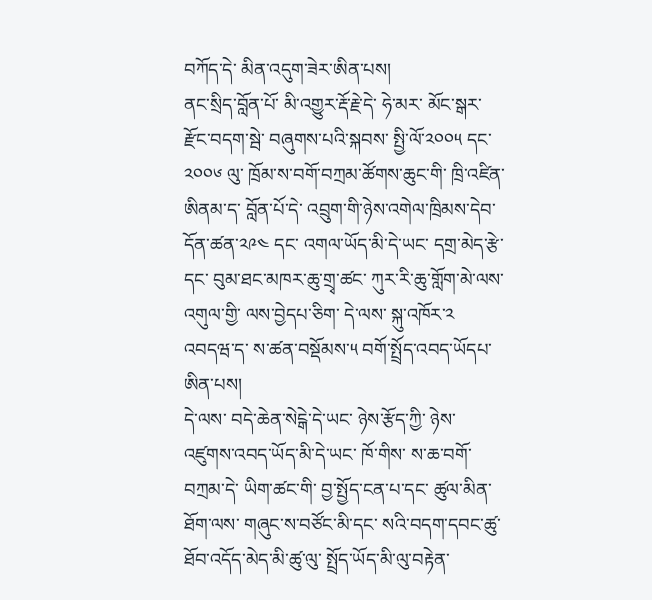བཀོད་དེ་ མིན་འདུག་ཟེར་ཨིན་པས།
ནང་སྲིད་བློན་པོ་ མི་འགྱུར་རྡོ་རྗེ་དེ་ ཧེ་མར་ མོང་སྒར་རྫོང་བདག་སྦེ་ བཞུགས་པའི་སྐབས་ སྤྱི་ལོ་༢༠༠༥ དང་༢༠༠༦ ལུ་ ཁྲོམ་ས་བགོ་བཀྲམ་ཚོགས་ཆུང་གི་ ཁྲི་འཛིན་ཨིནམ་ད་ བློན་པོ་དེ་ འབྲུག་གི་ཉེས་འགེལ་ཁྲིམས་དེབ་དོན་ཚན་༢༩༤ དང་ འགལ་ཡོད་མི་དེ་ཡང་ དགྲ་མེད་རྩེ་དང་ བུམ་ཐང་མཁར་ཆུ་གྲྭ་ཚང་ ཀུར་རི་ཆུ་གློག་མེ་ལས་འགུལ་གྱི་ ལས་བྱེདཔ་ཅིག་ དེ་ལས་ སྐུ་འཁོར་༢ འབདཝ་ད་ ས་ཚན་བསྡོམས་༥ བགོ་སྤྲོད་འབད་ཡོདཔ་ཨིན་པས།
དེ་ལས་ བདེ་ཆེན་སེངྒེ་དེ་ཡང་ ཉེས་རྩོད་ཀྱི་ ཉེས་འཛུགས་འབད་ཡོད་མི་དེ་ཡང་ ཁོ་གིས་ ས་ཆ་བགོ་བཀྲམ་དེ་ ཡིག་ཚང་གི་ བྱ་སྤྱོད་ངན་པ་དང་ ཚུལ་མིན་ཐོག་ལས་ གཞུང་ས་བཙོང་མི་དང་ སའི་བདག་དབང་ཚུ་ ཐོབ་འདོད་མེད་མི་ཚུ་ལུ་ སྤྲོད་ཡོད་མི་ལུ་བརྟེན་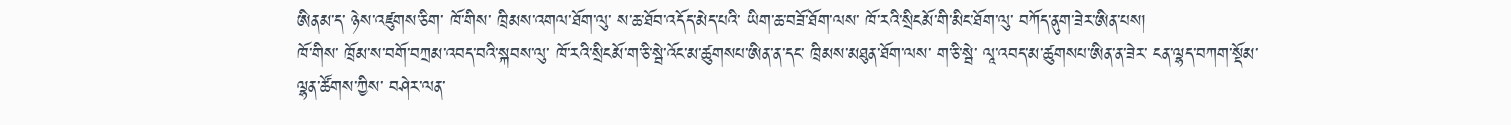ཨིནམ་ད་ ཉེས་འཛུགས་ཅིག་ ཁོ་གིས་ ཁྲིམས་འགལ་ཐོག་ལུ་ ས་ཆ་ཐོབ་འདོད་མེད་པའི་ ཡིག་ཆ་བཟོ་ཐོག་ལས་ ཁོ་རའི་སྲིངམོ་གི་མིང་ཐོག་ལུ་ བཀོད་ནུག་ཟེར་ཨིན་པས།
ཁོ་གིས་ ཁྲོམ་ས་བགོ་བཀྲམ་འབད་བའི་སྐབས་ལུ་ ཁོ་རའི་སྲིངམོ་ག་ཅི་སྦེ་འོང་མ་ཚུགསཔ་ཨིན་ན་དང་ ཁྲིམས་མཐུན་ཐོག་ལས་ ག་ཅི་སྦེ་ ལཱ་འབད་མ་ཚུགསཔ་ཨིན་ན་ཟེར་ ངན་ལྷད་བཀག་སྡོམ་ལྷན་ཚོགས་ཀྱིས་ བཤེར་ལན་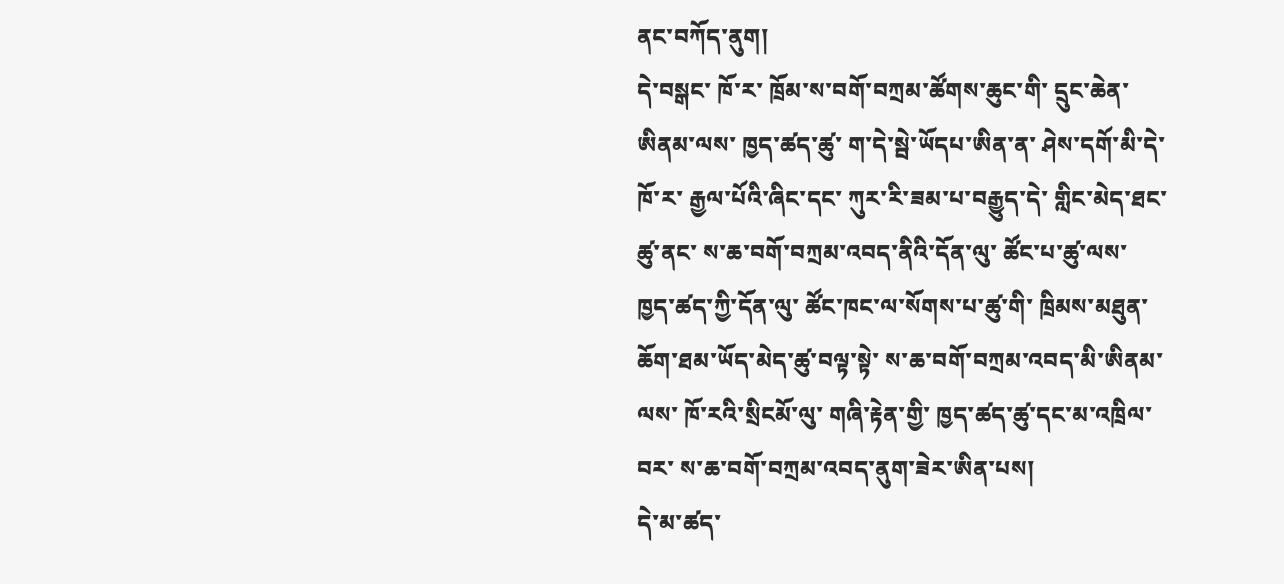ནང་བཀོད་ནུག།
དེ་བསྒང་ ཁོ་ར་ ཁྲོམ་ས་བགོ་བཀྲམ་ཚོགས་ཆུང་གི་ དྲུང་ཆེན་ཨིནམ་ལས་ ཁྱད་ཚད་ཚུ་ ག་དེ་སྦེ་ཡོདཔ་ཨིན་ན་ ཤེས་དགོ་མི་དེ་ ཁོ་ར་ རྒྱལ་པོའི་ཞིང་དང་ ཀུར་རི་ཟམ་པ་བརྒྱུད་དེ་ གླིང་མེད་ཐང་ཚུ་ནང་ ས་ཆ་བགོ་བཀྲམ་འབད་ནིའི་དོན་ལུ་ ཚོང་པ་ཚུ་ལས་ ཁྱད་ཚད་ཀྱི་དོན་ལུ་ ཚོང་ཁང་ལ་སོགས་པ་ཚུ་གི་ ཁྲིམས་མཐུན་ཆོག་ཐམ་ཡོད་མེད་ཚུ་བལྟ་སྟེ་ ས་ཆ་བགོ་བཀྲམ་འབད་མི་ཨིནམ་ལས་ ཁོ་རའི་སྲིངམོ་ལུ་ གཞི་རྟེན་གྱི་ ཁྱད་ཚད་ཚུ་དང་མ་འཁྲིལ་བར་ ས་ཆ་བགོ་བཀྲམ་འབད་ནུག་ཟེར་ཨིན་པས།
དེ་མ་ཚད་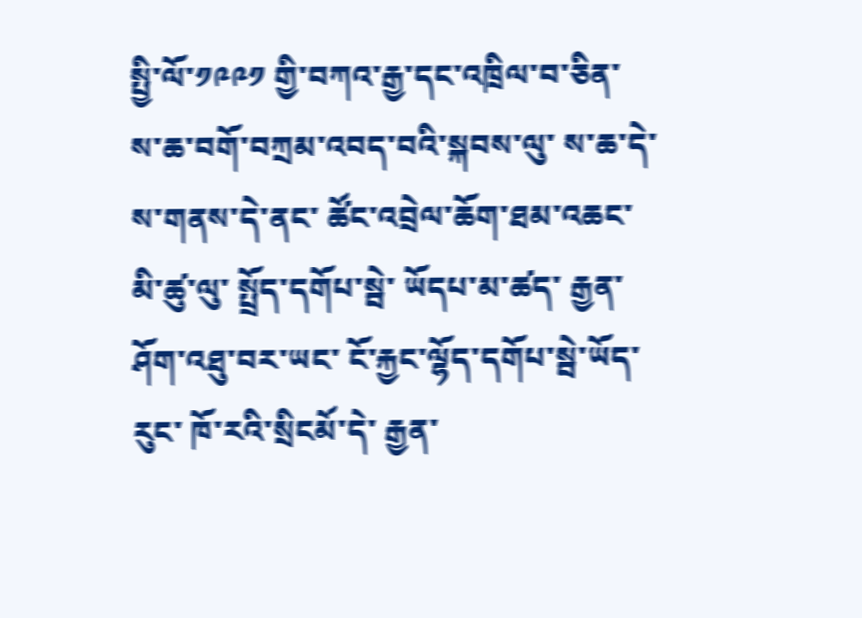སྤྱི་ལོ་༡༩༩༡ གྱི་བཀའ་རྒྱ་དང་འཁྲིལ་བ་ཅིན་ ས་ཆ་བགོ་བཀྲམ་འབད་བའི་སྐབས་ལུ་ ས་ཆ་དེ་ ས་གནས་དེ་ནང་ ཚོང་འབྲེལ་ཆོག་ཐམ་འཆང་མི་ཚུ་ལུ་ སྤྲོད་དགོཔ་སྦེ་ ཡོདཔ་མ་ཚད་ རྒྱན་ཤོག་འཐུ་བར་ཡང་ ངོ་རྐྱང་ལྷོད་དགོཔ་སྦེ་ཡོད་རུང་ ཁོ་རའི་སྲིངམོ་དེ་ རྒྱན་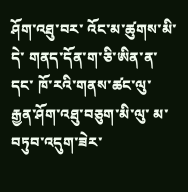ཤོག་འཐུ་བར་ འོང་མ་ཚུགས་མི་དེ་ གནད་དོན་ག་ཅི་ཨིན་ན་དང་ ཁོ་རའི་གནས་ཚང་ལུ་ རྒྱན་ཤོག་འཐུ་བཅུག་མི་ལུ་ མ་བཏུབ་འདུག་ཟེར་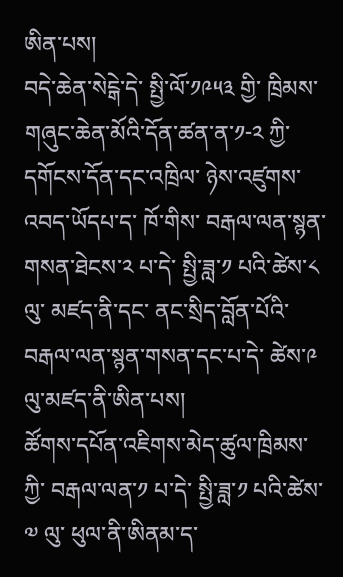ཨིན་པས།
བདེ་ཆེན་སེངྒེ་དེ་ སྤྱི་ལོ་༡༩༥༣ གྱི་ ཁྲིམས་གཞུང་ཆེན་མོའི་དོན་ཚན་ན་༡-༢ ཀྱི་དགོངས་དོན་དང་འཁྲིལ་ ཉེས་འཛུགས་འབད་ཡོདཔ་ད་ ཁོ་གིས་ བརྒལ་ལན་སྙན་གསན་ཐེངས་༢ པ་དེ་ སྤྱི་ཟླ་༡ པའི་ཚེས་༨ ལུ་ མཛད་ནི་དང་ ནང་སྲིད་བློན་པོའི་ བརྒལ་ལན་སྙན་གསན་དང་པ་དེ་ ཚེས་༩ ལུ་མཛད་ནི་ཨིན་པས།
ཚོགས་དཔོན་འཇིགས་མེད་ཚུལ་ཁྲིམས་ཀྱི་ བརྒལ་ལན་༡ པ་དེ་ སྤྱི་ཟླ་༡ པའི་ཚེས་༧ ལུ་ ཕུལ་ནི་ཨིནམ་ད་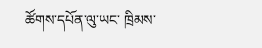ཚོགས་དཔོན་ལུ་ཡང་ ཁྲིམས་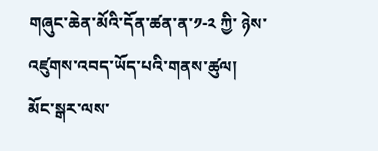གཞུང་ཆེན་མོའི་དོན་ཚན་ན་༡-༢ ཀྱི་ ཉེས་འཛུགས་འབད་ཡོད་པའི་གནས་ཚུལ།
མོང་སྒར་ལས་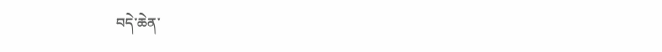བདེ་ཆེན་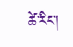ཚེ་རིང་།